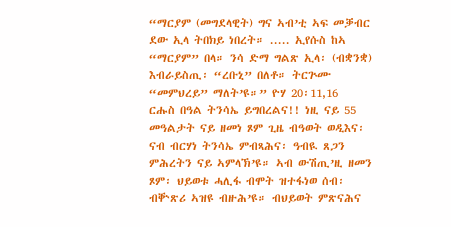“ማርያም (መግደላዊት) ግና ኣብ’ቲ ኣፍ መቓብር ደው ኢላ ትበክይ ነበረት። ..... ኢየሱስ ከኣ “ማርያም” በላ። ንሳ ድማ ግልጽ ኢላ፡ (ብቋንቋ) እብራይስጢ፡ “ረቡኒ” በለቶ። ትርጕሙ “መምህረይ” ማለት’ዩ።” ዮሃ 20፡11,16
ርሑስ በዓል ትንሳኤ ይግበረልና!! ነዚ ናይ 55 መዓልታት ናይ ዘመነ ጾም ጊዜ ብዓወት ወዲእና፡ ናብ ብርሃነ ትንሳኤ ምብጻሕና፡ ዓብዪ ጸጋን ምሕረትን ናይ ኣምላኽ’ዩ። ኣብ ውሽጢ’ዚ ዘመን ጾም፡ ህይወቱ ሓሊፋ ብሞት ዝተፋነወ ሰብ፡ ብቝጽሪ ኣዝዩ ብዙሕ’ዩ። ብህይወት ምጽናሕና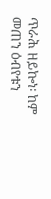ጥራሕ ዘይኰነ፡ ከም መጠን ዕብየቱን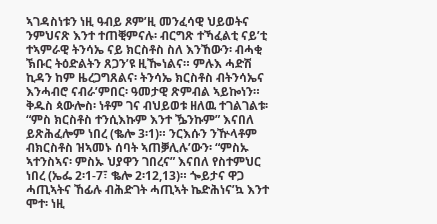ኣገዳስነቱን ነዚ ዓብይ ጾም’ዚ መንፈሳዊ ህይወትና ንምህናጽ እንተ ተጠቒምናሉ፡ ብርግጽ ተኻፈልቲ ናይ’ቲ ተኣምራዊ ትንሳኤ ናይ ክርስቶስ ስለ እንኸውን፡ ብሓቂ ኽቡር ትዕድልትን ጸጋን’ዩ ዚዀነልና። ምሉእ ሓድሽ ኪዳን ከም ዜረጋግጸልና፡ ትንሳኤ ክርስቶስ ብትንሳኤና እንሓብሮ ናብራ’ምበር፡ ዓመታዊ ጽምብል ኣይኰነን። ቅዱስ ጳውሎስ፡ ነቶም ገና ብህይወቱ ዘለዉ ተገልገልቱ፡ “ምስ ክርስቶስ ተንሲእኩም እንተ ዄንኩም” እናበለ ይጽሕፈሎም ነበረ (ቈሎ 3፡1)። ንርእሱን ንዅላቶም ብክርስቶስ ዝኣመኑ ሰባት ኣጠቓሊሉ’ውን፡ “ምስኡ ኣተንስኣና፡ ምስኡ ህያዋን ገበረና” እናበለ የስተምህር ነበረ (ኤፌ 2፡1-7፣ ቈሎ 2፡12,13)። ጐይታና ዋጋ ሓጢኣትና ኸፊሉ ብሕድገት ሓጢኣት ኬድሕነና’ኳ እንተ ሞተ፡ ነዚ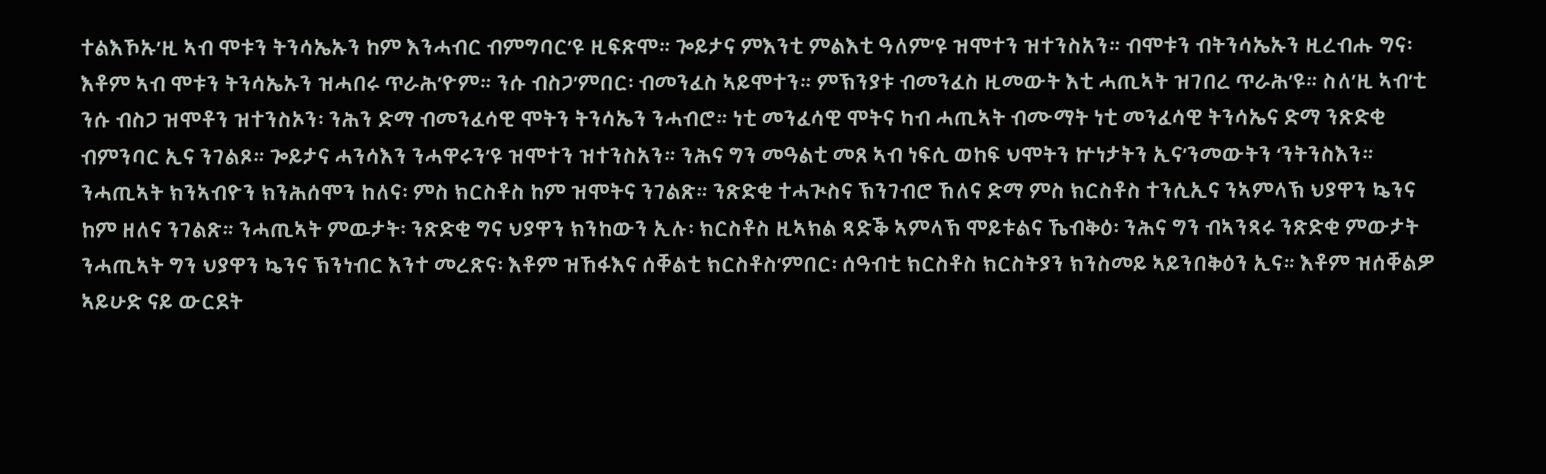ተልእኾኡ’ዚ ኣብ ሞቱን ትንሳኤኡን ከም እንሓብር ብምግባር’ዩ ዚፍጽሞ። ጐይታና ምእንቲ ምልእቲ ዓለም’ዩ ዝሞተን ዝተንስአን። ብሞቱን ብትንሳኤኡን ዚረብሑ ግና፡ እቶም ኣብ ሞቱን ትንሳኤኡን ዝሓበሩ ጥራሕ’ዮም። ንሱ ብስጋ’ምበር፡ ብመንፈስ ኣይሞተን። ምኽንያቱ ብመንፈስ ዚመውት እቲ ሓጢኣት ዝገበረ ጥራሕ’ዩ። ስለ’ዚ ኣብ’ቲ ንሱ ብስጋ ዝሞቶን ዝተንስኦን፡ ንሕን ድማ ብመንፈሳዊ ሞትን ትንሳኤን ንሓብሮ። ነቲ መንፈሳዊ ሞትና ካብ ሓጢኣት ብሙማት ነቲ መንፈሳዊ ትንሳኤና ድማ ንጽድቂ ብምንባር ኢና ንገልጾ። ጐይታና ሓንሳእን ንሓዋሩን’ዩ ዝሞተን ዝተንስአን። ንሕና ግን መዓልቲ መጸ ኣብ ነፍሲ ወከፍ ህሞትን ኵነታትን ኢና’ንመውትን ‘ንትንስእን። ንሓጢኣት ክንኣብዮን ክንሕሰሞን ከለና፡ ምስ ክርስቶስ ከም ዝሞትና ንገልጽ። ንጽድቂ ተሓጒስና ኽንገብሮ ኸለና ድማ ምስ ክርስቶስ ተንሲኢና ንኣምላኽ ህያዋን ኴንና ከም ዘለና ንገልጽ። ንሓጢኣት ምዉታት፡ ንጽድቂ ግና ህያዋን ክንከውን ኢሉ፡ ክርስቶስ ዚኣክል ጻድቕ ኣምላኽ ሞይቱልና ኼብቅዕ፡ ንሕና ግን ብኣንጻሩ ንጽድቂ ምውታት ንሓጢኣት ግን ህያዋን ኴንና ኽንነብር እንተ መረጽና፡ እቶም ዝኸፋእና ሰቐልቲ ክርስቶስ’ምበር፡ ሰዓብቲ ክርስቶስ ክርስትያን ክንስመይ ኣይንበቅዕን ኢና። እቶም ዝሰቐልዎ ኣይሁድ ናይ ውርደት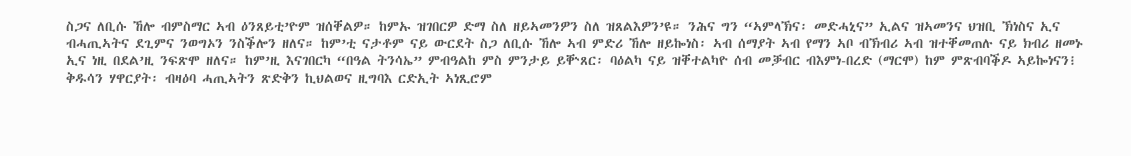ስጋና ለቢሱ ኸሎ ብምስማር ኣብ ዕንጸይቲ’ዮም ዝሰቐልዎ። ከምኡ ዝገበርዎ ድማ ስለ ዘይኣመንዎን ስለ ዝጸልእዎን’ዩ። ንሕና ግን “ኣምላኽና፡ መድሓኒና” ኢልና ዝኣመንና ህዝቢ ኽነስና ኢና ብሓጢኣትና ደጊምና ንወግኦን ንስቕሎን ዘለና። ከም’ቲ ናታቶም ናይ ውርደት ስጋ ለቢሱ ኸሎ ኣብ ምድሪ ኸሎ ዘይኰነስ፡ ኣብ ሰማያት ኣብ የማን ኣቦ ብኽብሪ ኣብ ዝተቐመጠሉ ናይ ክብሪ ዘመኑ ኢና ነዚ በደል’ዚ ንፍጽሞ ዘለና። ከም’ዚ እናገበርካ “በዓል ትንሳኤ” ምብዓልከ ምስ ምንታይ ይቝጸር፡ ባዕልካ ናይ ዝቐተልካዮ ሰብ መቓብር ብእምነ-በረድ (ማርሞ) ከም ምጽብባቕዶ ኣይኰነናን፧ ቅዱሳን ሃዋርያት፡ ብዛዕባ ሓጢኣትን ጽድቅን ኪህልወና ዚግባእ ርድኢት ኣነጺሮም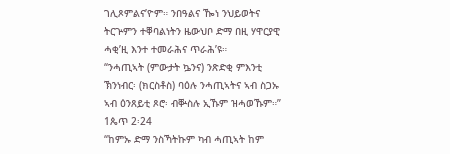ገሊጾምልና’ዮም። ንበዓልና ዀነ ንህይወትና ትርጕምን ተቐባልነትን ዜውህቦ ድማ በዚ ሃዋርያዊ ሓቂ’ዚ እንተ ተመራሕና ጥራሕ’ዩ።
“ንሓጢኣት (ምውታት ኴንና) ንጽድቂ ምእንቲ ኽንነብር፡ (ክርስቶስ) ባዕሉ ንሓጢኣትና ኣብ ስጋኡ ኣብ ዕንጸይቲ ጾሮ፡ ብቝስሉ ኢኹም ዝሓወኹም።” 1ጴጥ 2፡24
“ከምኡ ድማ ንስኻትኩም ካብ ሓጢኣት ከም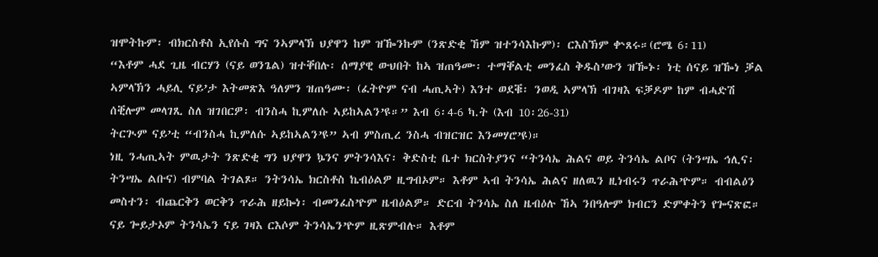ዝሞትኩም፡ ብክርስቶስ ኢየሱስ ግና ንኣምላኽ ህያዋን ከም ዝዀንኩም (ንጽድቂ ኸም ዝተንሳእኩም)፡ ርእስኽም ቍጸሩ።(ሮሜ 6፡11)
“እቶም ሓደ ጊዜ ብርሃን (ናይ ወንጌል) ዝተቐበሉ፡ ሰማያዊ ውህበት ከኣ ዝጠዓሙ፡ ተማቐልቲ መንፈስ ቅዱስ’ውን ዝዀኑ፡ ነቲ ሰናይ ዝዀነ ቓል ኣምላኽን ሓይሊ ናይ’ታ እትመጽእ ዓለምን ዝጠዓሙ፡ (ፈትዮም ናብ ሓጢኣት) እንተ ወደቑ፡ ንወዲ ኣምላኽ ብገዛእ ፍቓዶም ከም ብሓድሽ ሰቒሎም መላገጺ ስለ ዝገበርዎ፡ ብንስሓ ኪምለሱ ኣይከኣልን’ዩ።” እብ 6፡4-6 ካ.ት (እብ 10፡26-31)
ትርጒም ናይ’ቲ “ብንስሓ ኪምለሱ ኣይከኣልን’ዩ” ኣብ ምስጢረ ንስሓ ብዝርዝር እንመሃሮ’ዩ)።
ነዚ ንሓጢኣት ምዉታት ንጽድቂ ግን ህያዋን ኴንና ምትንሳእና፡ ቅድስቲ ቤተ ክርስትያንና “ትንሳኤ ሕልና ወይ ትንሳኤ ልቦና (ትንሣኤ ኅሊና፡ ትንሣኤ ልቡና) ብምባል ትገልጾ። ንትንሳኤ ክርስቶስ ኬብዕልዎ ዚግብኦም። እቶም ኣብ ትንሳኤ ሕልና ዘለዉን ዚነብሩን ጥራሕ’ዮም። ብብልዕን መስተን፡ ብጨርቅን ወርቅን ጥራሕ ዘይኰነ፡ ብመንፈስ’ዮም ዜብዕልዎ። ድርብ ትንሳኤ ስለ ዜብዕሉ ኸኣ ንበዓሎም ክብርን ድምቀትን የጐናጽፎ። ናይ ጐይታኦም ትንሳኤን ናይ ገዛእ ርእሶም ትንሳኤን’ዮም ዚጽምብሉ። እቶም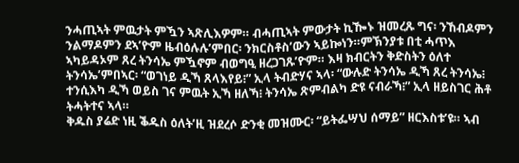ንሓጢኣት ምዉታት ምዃን ኣጽሊእዎም። ብሓጢኣት ምውታት ኪዀኑ ዝመረጹ ግና፡ ንኸብዶምን ንልማዶምን ደኣ’ዮም ዜብዕሉሉ’ምበር፡ ንክርስቶስ’ውን ኣይኰነን።ምኽንያቱ በቲ ሓጥእ ኣካይዳኦም ጸረ ትንሳኤ ምዃኖም ብወግዒ ዘረጋገጹ’ዮም። እዛ ክብርትን ቅድስትን ዕለተ ትንሳኤ’ምበኣር፡ “ወገነይ ዲኻ ጸላእየይ፧” ኢላ ትብድሃና ኣላ፡ “ውሉድ ትንሳኤ ዲኻ ጸረ ትንሳኤ፧ ተንሲእካ ዲኻ ወይስ ገና ምዉት ኢኻ ዘለኻ፧ ትንሳኤ ጽምብልካ ድዩ ናብራኻ፧” ኢላ ዘይስገር ሕቶ ትሓትተና ኣላ።
ቅዱስ ያሬድ ነዚ ቕዱስ ዕለት’ዚ ዝደረሶ ድንቂ መዝሙር፡ “ይትፌሣህ ሰማይ” ዘርእስቱ’ዩ። ኣብ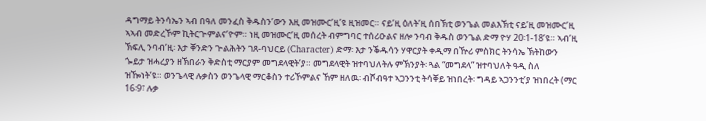ዳግማይ ትንሳኤን ኣብ በዓለ መንፈስ ቅዱስን’ውን እዚ መዝሙር’ዚ’ዩ ዚዝመር። ናይ’ዚ ዕለት’ዚ ሰበኽቲ ወንጌል መልእኽቲ ናይ’ዚ መዝሙር’ዚ ኣኣብ መድረኾም ኪትርጒምልና’ዮም። ነዚ መዝሙር’ዚ መሰረት ብምግባር ተሰሪዑልና ዘሎ ንባብ ቅዱስ ወንጌል ድማ ዮሃ 20፡1-18’ዩ። ኣብ’ዚ ኽፍሊ ንባብ’ዚ፡ እታ ቐንድን ጒልሕትን ገጸ-ባህርይ (Character) ድማ፡ እታ ንቕዱሳን ሃዋርያት ቀዲማ በዅሪ ምስክር ትንሳኤ ኽትከውን ጐይታ ዝሓረያን ዘኽበራን ቅድስቲ ማርያም መግደላዊት’ያ። መግደላዊት ዝተባህለትሉ ምኽንያት፡ ጓል “መግደላ” ዝተባህለት ዓዲ ስለ ዝዀነት’ዩ። ወንጌላዊ ሉቃስን ወንጌላዊ ማርቆስን ተሪኾምልና ኸም ዘለዉ፡ ብሾብዓተ ኣጋንንቲ ትሳቐይ ዝነበረት፡ ግዳይ ኣጋንንቲ’ያ ዝነበረት (ማር 16፡9፣ ሉቃ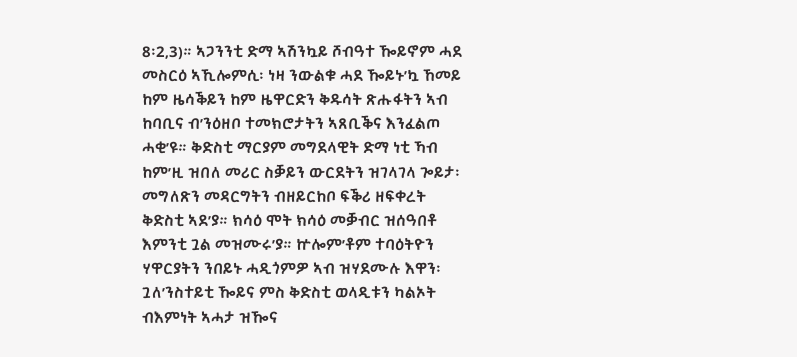8፡2,3)። ኣጋንንቲ ድማ ኣሽንኳይ ሾብዓተ ዀይኖም ሓደ መስርዕ ኣኺሎምሲ፡ ነዛ ንውልቁ ሓደ ዀይኑ’ኳ ኸመይ ከም ዜሳቕይን ከም ዜዋርድን ቅዱሳት ጽሑፋትን ኣብ ከባቢና ብ’ንዕዘቦ ተመክሮታትን ኣጸቢቕና እንፈልጦ ሓቂ’ዩ። ቅድስቲ ማርያም መግደላዊት ድማ ነቲ ኻብ ከም’ዚ ዝበለ መሪር ስቓይን ውርደትን ዝገላገላ ጐይታ፡ መግለጽን መዳርግትን ብዘይርከቦ ፍቕሪ ዘፍቀረት ቅድስቲ ኣደ’ያ። ክሳዕ ሞት ክሳዕ መቓብር ዝሰዓበቶ እምንቲ ጓል መዝሙሩ’ያ። ኵሎም’ቶም ተባዕትዮን ሃዋርያትን ንበይኑ ሓዲጎምዎ ኣብ ዝሃደሙሉ እዋን፡ ጓለ’ንስተይቲ ዀይና ምስ ቅድስቲ ወላዲቱን ካልኦት ብእምነት ኣሓታ ዝዀና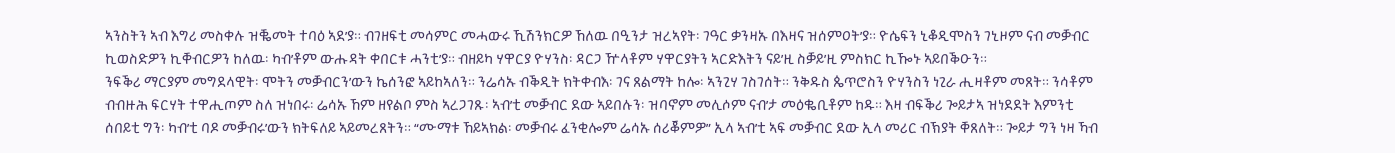ኣንስትን ኣብ እግሪ መስቀሉ ዝቘመት ተባዕ ኣደ’ያ። ብገዘፍቲ መሳምር መሓውሩ ኺሽንክርዎ ኸለዉ በዒንታ ዝረኣየት፡ ገዓር ቃንዛኡ በእዛና ዝሰምዐት’ያ። ዮሴፍን ኒቆዲሞስን ገኒዞም ናብ መቓብር ኪወስድዎን ኪቐብርዎን ከለዉ፡ ካብ’ቶም ውሑዳት ቀበርቱ ሓንቲ’ያ። ብዘይካ ሃዋርያ ዮሃንስ፡ ዳርጋ ዅላቶም ሃዋርያትን ኣርድእትን ናይ’ዚ ስቓይ’ዚ ምስክር ኪዀኑ ኣይበቕዑን።
ንፍቕሪ ማርያም መግደላዊት፡ ሞትን መቓብርን’ውን ኬሰንፎ ኣይከኣለን። ንሬሳኡ ብቕዲት ክትቀብእ፡ ገና ጸልማት ከሎ፡ ኣንጊሃ ገስገሰት። ንቅዱስ ጴጥሮስን ዮሃንስን ነጊራ ሒዛቶም መጸት። ንሳቶም ብብዙሕ ፍርሃት ተዋሒጦም ስለ ዝነበሩ፡ ሬሳኡ ኸም ዘየልቦ ምስ ኣረጋገጹ፡ ኣብ’ቲ መቓብር ደው ኣይበሉን፡ ዝባኖም መሊሶም ናብ’ታ መዕቈቢቶም ከዱ። እዛ ብፍቕሪ ጐይታኣ ዝነደደት እምንቲ ሰበይቲ ግን፡ ካብ’ቲ ባዶ መቓብሩ’ውን ክትፍለይ ኣይመረጸትን። “ሙማቱ ኸይኣክል፡ መቓብሩ ፈንቂሎም ሬሳኡ ሰሪቖምዎ” ኢላ ኣብ’ቲ ኣፍ መቓብር ደው ኢላ መሪር ብኽያት ቐጸለት። ጐይታ ግን ነዛ ኻብ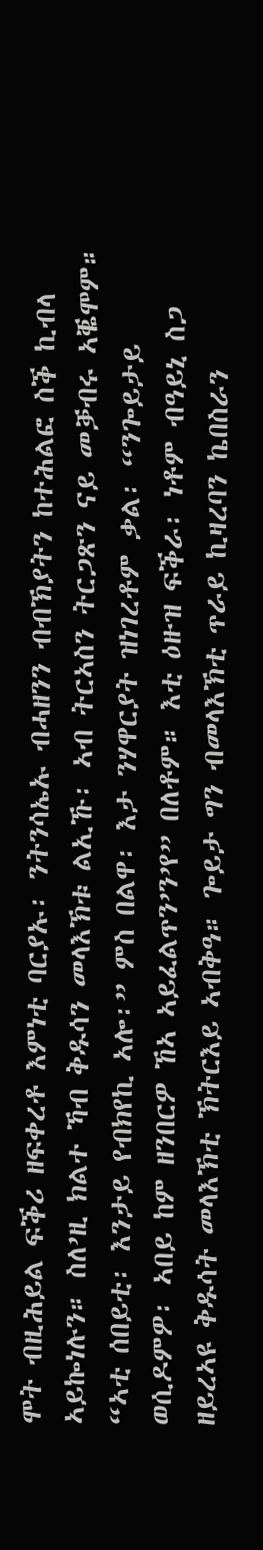ሞት ብዚሕይል ፍቕሪ ዘፍቀረቶ እምነቲ ባርያኡ፡ ንትንሳኤኡ ብሓዘንን ብብኽያትን ከተሕልፎ ስቕ ኪብላ ኣይኰነሉን። ስለ’ዚ ክልተ ኻብ ቅዱሳን መላእኽቱ ልኢኹ፡ ኣብ ትርኣስን ትርጋጽን ናይ መቓብሩ ኣቘሞም። “ኣቲ ሰበይቲ፡ እንታይ የብክየኪ ኣሎ፡” ምስ በልዋ፡ እታ ንሃዋርያት ዝነገረቶም ቃል፡ “ንጐይታይ ወሲዶምዎ፡ ኣበይ ከም ዘንበርዎ ኸኣ ኣይፈልጥን’ን’የ” በለቶም። እቲ ዕዙዝ ፍቕራ፡ ነቶም ብዓይኒ ስጋ ዘይረኣዩ ቅዱሳት መላእኽቲ ኽትርእይ ኣብቅዓ። ጐይታ ግን ብመላእኽቲ ጥራይ ኪዛረባን ኬበስራን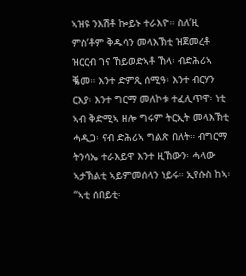ኣዝዩ ንእሽቶ ኰይኑ ተራእዮ። ስለ’ዚ ምስ’ቶም ቅዱሳን መላእኽቲ ዝጀመረቶ ዝርርብ ገና ኸይወድኣቶ ኸላ፡ ብድሕሪኣ ቘመ። እንተ ድምጺ ሰሚዓ፡ እንተ ብርሃን ርእያ፡ እንተ ግርማ መለኮቱ ተፈሊጥዋ፡ ነቲ ኣብ ቅድሚኣ ዘሎ ግሩም ትርኢት መላእኽቲ ሓዲጋ፡ ናብ ድሕሪኣ ግልጽ በለት። ብግርማ ትንሳኤ ተራእይዋ እንተ ዚኸውን፡ ሓላው ኣታኽልቲ ኣይምመሰላን ነይሩ። ኢየሱስ ከኣ፡ “ኣቲ ሰበይቲ፡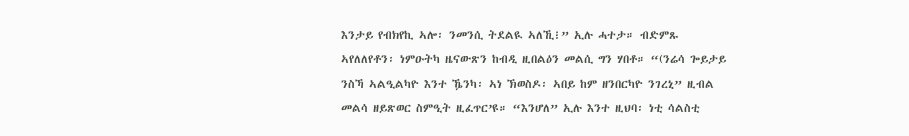እንታይ የብክየኪ ኣሎ፡ ንመንሲ ትደልዪ ኣለኺ፧” ኢሉ ሓተታ። ብድምጹ ኣየለለየቶን፡ ነምዑትካ ዜናውጽን ከብዲ ዚበልዕን መልሲ ግን ሃበቶ። “(ንሬሳ ጐይታይ ንስኻ ኣልዒልካዮ እንተ ዄንካ፡ ኣነ ኽወስዶ፡ ኣበይ ከም ዘንበርካዮ ንገረኒ” ዚብል መልሳ ዘይጽወር ስምዒት ዚፈጥር’ዩ። “እንሆለ” ኢሉ እንተ ዚህባ፡ ነቲ ሳልስቲ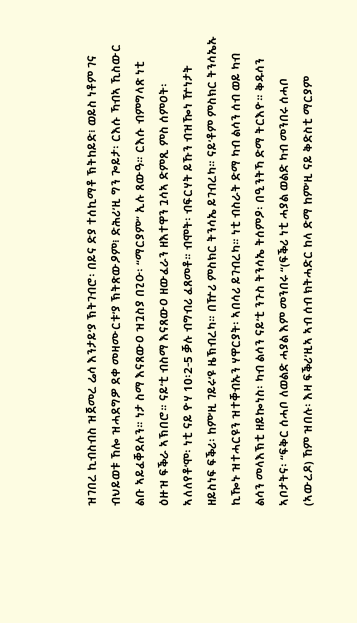ዝገበረ ኪብስብስ ዝጀመረ ሬሳ እንታይ’ያ ኽትገብሮ፡ በይና ድያ ተሰኪማቶ ኽትከይድ፧ ወይስ ነቶም ገና ብህይወቱ ኸሎ ዝሓደግዎ ደቀ መዛሙርቱ’ያ ኽትጽውዖም፧ ድሕሪ’ዚ ግን ጐይታ፡ ርእሱ ኻብኣ ኺስውር ልቡ ኣይፈቐደሉን። ነታ ስማ እናጸውዐ ዝጓስያ በጊዑ፡ “ማርያም” ኢሉ ጸውዓ። ርእሱ ብምግላጽ ነቲ ዕዙዝ ፍቕራ ኣኽበሮ። ናይ’ቲ ብስማ እናጸውዐ ዘውፈራን ዘእተዋን ጓሳኣ ድምጺ ምስ ሰምዐት፡ ኣለለየቶ’ሞ፡ ነቲ ናይ ዮሃ 10፡2-5 ቓሉ ብግብሪ ፈጸመቶ። ብሞት፡ ብፍርሃት ይኹን ብዝዀነ ዅነታት ዘይስነፍ ፍቕሪ፡ ከም’ዚ ገይሩ’ዩ ዜኽብረካ። በዅሪ ምስክር ትንሳኤ ይገብረካ። ናይ’ቶም ምስክር ትንሳኤኡ ኪዀኑ ዝተሓርዩን ዝተቐብኡን ሃዋርያት፡ ኣበሳሪ ይገብረካ። ነቲ ብስራት ድማ ካብ ልሳን ሰብ ወይ ካብ ልሳን መላእኽቲ ዘይኰነስ፡ ካብ ልሳን ናይ’ቲ ንጉስ ትንሳኤ ትሰምዖ፡ በዒንትኻ ድማ ትርእዮ። ቅዱሳን ኣቦታትና፡ “ፍቅር ሰሓቦ ለወልድ ሓያል እም መንበሩ “(ፍቕሪ ነቲ ሓያል ወልድ ካብ መንበሩ ሰሓቦ (ኣውረዶ) ኸም ዝበሉ፡ እዛ ፍቕሪ’ዚኣ ኣብ ሰብ ክትሓድር ከላ ድማ ከም’ዚ ናይ ቅድስቲ ማርያም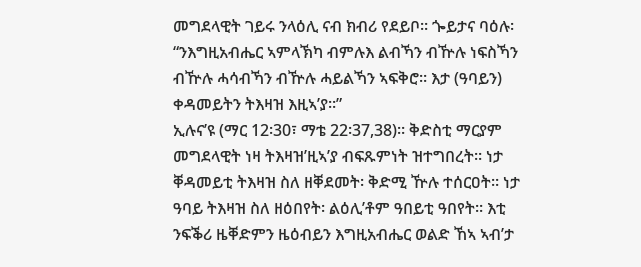መግደላዊት ገይሩ ንላዕሊ ናብ ክብሪ የደይቦ። ጐይታና ባዕሉ፡
“ንእግዚአብሔር ኣምላኽካ ብምሉእ ልብኻን ብዅሉ ነፍስኻን ብዅሉ ሓሳብኻን ብዅሉ ሓይልኻን ኣፍቅሮ። እታ (ዓባይን) ቀዳመይትን ትእዛዝ እዚኣ’ያ።”
ኢሉና’ዩ (ማር 12፡30፣ ማቴ 22፡37,38)። ቅድስቲ ማርያም መግደላዊት ነዛ ትእዛዝ’ዚኣ’ያ ብፍጹምነት ዝተግበረት። ነታ ቐዳመይቲ ትእዛዝ ስለ ዘቐደመት፡ ቅድሚ ዅሉ ተሰርዐት። ነታ ዓባይ ትእዛዝ ስለ ዘዕበየት፡ ልዕሊ’ቶም ዓበይቲ ዓበየት። እቲ ንፍቕሪ ዜቐድምን ዜዕብይን እግዚአብሔር ወልድ ኸኣ ኣብ’ታ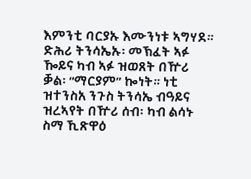እምንቲ ባርያኡ እሙንነቱ ኣግሃደ። ድሕሪ ትንሳኤኡ፡ መኽፈት ኣፉ ዀይና ካብ ኣፉ ዝወጸት በዅሪ ቓል፡ “ማርያም” ኰነት። ነቲ ዝተንስአ ንጉስ ትንሳኤ ብዓይና ዝረኣየት በዅሪ ሰብ፡ ካብ ልሳኑ ስማ ኺጽዋዕ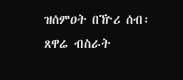ዝሰምዐት በዅሪ ሰብ፡ ጸዋሬ ብስራት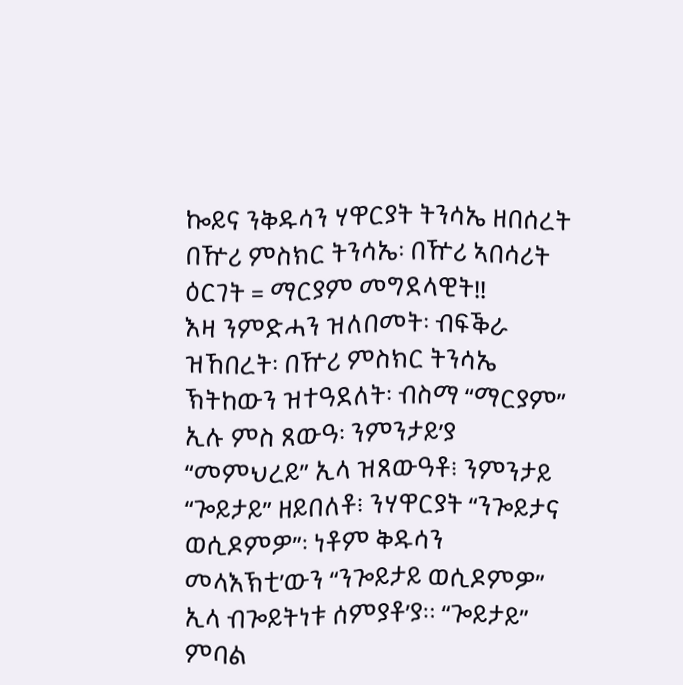ኰይና ንቅዱሳን ሃዋርያት ትንሳኤ ዘበሰረት በዅሪ ምስክር ትንሳኤ፡ በዅሪ ኣበሳሪት ዕርገት = ማርያም መግደላዊት!!
እዛ ንምድሓን ዝለበመት፡ ብፍቕራ ዝኸበረት፡ በዅሪ ምስክር ትንሳኤ ኽትከውን ዝተዓደለት፡ ብስማ “ማርያም” ኢሉ ምስ ጸውዓ፡ ንምንታይ’ያ “መምህረይ” ኢላ ዝጸውዓቶ፧ ንምንታይ “ጐይታይ” ዘይበለቶ፧ ንሃዋርያት “ንጐይታና ወሲዶምዎ”፡ ነቶም ቅዱሳን መላእኽቲ’ውን “ንጐይታይ ወሲዶምዎ” ኢላ ብጐይትነቱ ሰምያቶ’ያ። “ጐይታይ” ምባል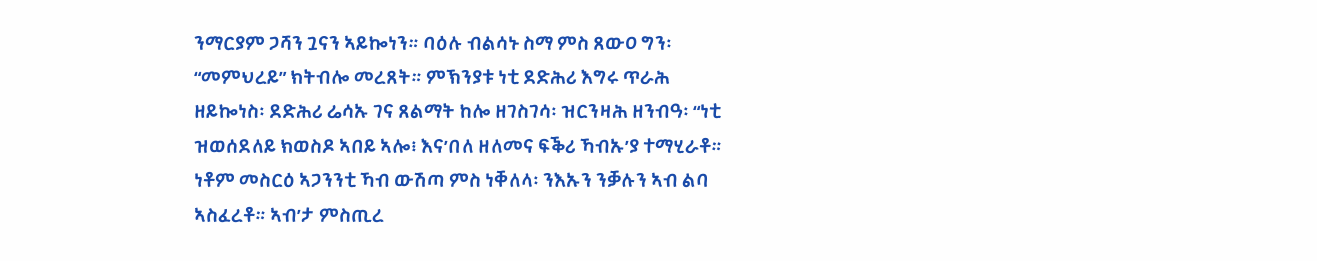ንማርያም ጋሻን ጓናን ኣይኰነን። ባዕሉ ብልሳኑ ስማ ምስ ጸውዐ ግን፡ “መምህረይ” ክትብሎ መረጸት። ምኽንያቱ ነቲ ደድሕሪ እግሩ ጥራሕ ዘይኰነስ፡ ደድሕሪ ሬሳኡ ገና ጸልማት ከሎ ዘገስገሳ፡ ዝርንዛሕ ዘንብዓ፡ “ነቲ ዝወሰደለይ ክወስዶ ኣበይ ኣሎ፧ እና’በለ ዘለመና ፍቕሪ ኻብኡ’ያ ተማሂራቶ። ነቶም መስርዕ ኣጋንንቲ ኻብ ውሽጣ ምስ ነቐለላ፡ ንእኡን ንቓሉን ኣብ ልባ ኣስፈረቶ። ኣብ’ታ ምስጢረ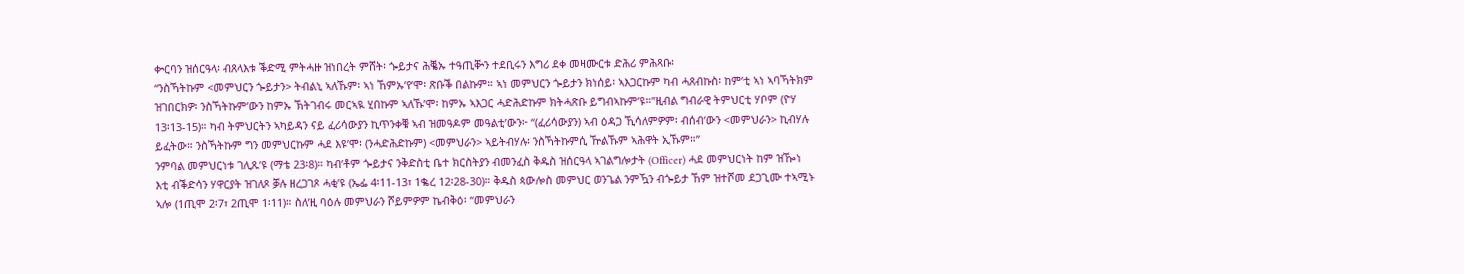ቍርባን ዝሰርዓላ፡ ብጸላእቱ ቕድሚ ምትሓዙ ዝነበረት ምሸት፡ ጐይታና ሕቘኡ ተዓጢቝን ተደቢሩን እግሪ ደቀ መዛሙርቱ ድሕሪ ምሕጻቡ፡
“ንስኻትኩም <መምህርን ጐይታን> ትብልኒ ኣለኹም፡ ኣነ ኸምኡ’የ’ሞ፡ ጽቡቕ በልኩም። ኣነ መምህርን ጐይታን ክነሰይ፡ ኣእጋርኩም ካብ ሓጸብኩስ፡ ከም’ቲ ኣነ ኣባኻትክም ዝገበርክዎ፡ ንስኻትኩም’ውን ከምኡ ኽትገብሩ መርኣዪ ሂበኩም ኣለኹ’ሞ፡ ከምኡ ኣእጋር ሓድሕድኩም ክትሓጽቡ ይግብኣኩም’ዩ።”ዚብል ግብራዊ ትምህርቲ ሃቦም (ዮሃ 13፡13-15)። ካብ ትምህርትን ኣካይዳን ናይ ፈሪሳውያን ኪጥንቀቑ ኣብ ዝመዓዶም መዓልቲ’ውን፦ “(ፈሪሳውያን) ኣብ ዕዳጋ ኺሳለምዎም፡ ብሰብ’ውን <መምህራን> ኪብሃሉ ይፈትው። ንስኻትኩም ግን መምህርኩም ሓደ እዩ’ሞ፡ (ንሓድሕድኩም) <መምህራን> ኣይትብሃሉ፡ ንስኻትኩምሲ ዅልኹም ኣሕዋት ኢኹም።”
ንምባል መምህርነቱ ገሊጹ’ዩ (ማቴ 23፡8)። ካብ’ቶም ጐይታና ንቅድስቲ ቤተ ክርስትያን ብመንፈስ ቅዱስ ዝሰርዓላ ኣገልግሎታት (Officer) ሓደ መምህርነት ከም ዝዀነ እቲ ብቕድሳን ሃዋርያት ዝገለጾ ቓሉ ዘረጋገጾ ሓቂ’ዩ (ኤፌ 4፡11-13፣ 1ቈረ 12፡28-30)። ቅዱስ ጳውሎስ መምህር ወንጌል ንምዃን ብጐይታ ኸም ዝተሾመ ደጋጊሙ ተኣሚኑ ኣሎ (1ጢሞ 2፡7፣ 2ጢሞ 1፡11)። ስለ’ዚ ባዕሉ መምህራን ሾይምዎም ኬብቅዕ፡ “መምህራን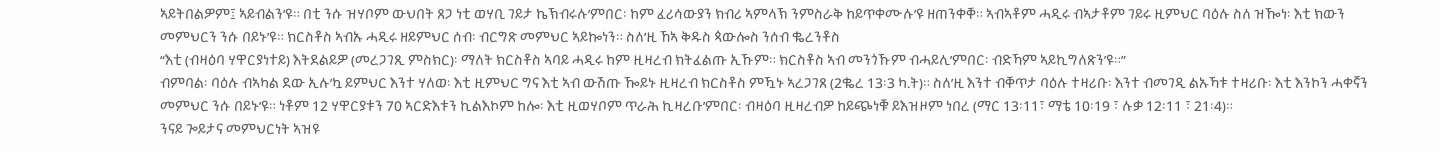ኣይትበልዎም፤ ኣይብልን’ዩ። በቲ ንሱ ዝሃቦም ውህበት ጸጋ ነቲ ወሃቢ ገይታ ኬኽብሩሉ’ምበር፡ ከም ፈሪሳውያን ክብሪ ኣምላኽ ንምስራቅ ከይጥቀሙሉ’ዩ ዘጠንቀቐ። ኣብኣቶም ሓዲሩ ብኣታቶም ገይሩ ዚምህር ባዕሉ ስለ ዝዀነ፡ እቲ ክውን መምህርን ንሱ በይኑ’ዩ። ክርስቶስ ኣብኡ ሓዲሩ ዘይምህር ሰብ፡ ብርግጽ መምህር ኣይኰነን። ስለ’ዚ ኸኣ ቅዱስ ጳውሎስ ንሰብ ቈረንቶስ
“እቲ (ብዛዕባ ሃዋርያነተይ) እትደልይዎ (መረጋገጺ ምስክር)፡ ማለት ክርስቶስ ኣባይ ሓዲሩ ከም ዚዛረብ ክትፈልጡ ኢኹም። ክርስቶስ ኣብ መንጎኹም ብሓይሊ’ምበር፡ ብድኻም ኣይኪግለጽን’ዩ።”
ብምባል፡ ባዕሉ ብኣካል ደው ኢሉ’ኳ ይምህር እንተ ሃለወ፡ እቲ ዚምህር ግና እቲ ኣብ ውሽጡ ዀይኑ ዚዛረብ ክርስቶስ ምዃኑ ኣረጋገጸ (2ቈረ 13፡3 ካ.ት)። ስለ’ዚ እንተ ብቐጥታ ባዕሉ ተዛሪቡ፡ እንተ ብመገዲ ልኡኻቱ ተዛሪቡ፡ እቲ እንኮን ሓቀኛን መምህር ንሱ በይኑ’ዩ። ነቶም 12 ሃዋርያቱን 70 ኣርድእቱን ኪልእኮም ከሎ፡ እቲ ዚወሃቦም ጥራሕ ኪዛረቡ’ምበር፡ ብዛዕባ ዚዛረብዎ ከይጭነቑ ይእዝዞም ነበረ (ማር 13፡11፣ ማቴ 10፡19 ፣ ሉቃ 12፡11 ፣ 21፡4)።
ንናይ ጐይታና መምህርነት ኣዝዩ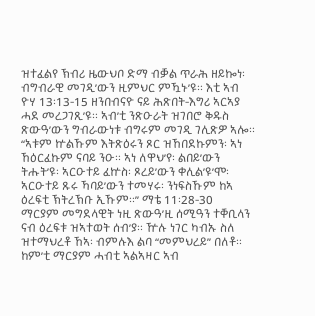ዝተፈልየ ኽብሪ ዜውህቦ ድማ ብቓል ጥራሕ ዘይኰነ፡ ብግብራዊ መገዲ’ውን ዚምህር ምዃኑ’ዩ። እቲ ኣብ ዮሃ 13፡13-15 ዘንበብናዮ ናይ ሕጽበት-እግሪ ኣርኣያ ሓደ መረጋገጺ’ዩ። ኣብ’ቲ ንጽዑራት ዝገበሮ ቅዱስ ጽውዓ’ውን ግብራውነቱ ብግሩም መገዲ ገሊጽዎ ኣሎ።
“ኣቱም ኵልኹም እትጽዕሩን ጾር ዝኸበደኩምን፡ ኣነ ኸዕርፈኩም ናባይ ንዑ። ኣነ ለዋህ’የ፡ ልበይ’ውን ትሑት’ዩ፡ ኣርዑተይ ፈኵስ፡ ጾረይ’ውን ቀሊል’ዩ’ሞ፡ ኣርዑተይ ጹሩ ኻባይ’ውን ተመሃሩ፡ ንነፍስኹም ከኣ ዕረፍቲ ኽትረኽቡ ኢኹም።” ማቴ 11፡28-30
ማርያም መግደላዊት ነዚ ጽውዓ’ዚ ሰሚዓን ተቐቢላን ናብ ዕረፍቱ ዝኣተወት ሰብ’ያ። ዅሉ ነገር ካብኡ ስለ ዝተማህረቶ ኸኣ፡ ብምሉእ ልባ “መምህረይ” በለቶ። ከም’ቲ ማርያም ሓብቲ ኣልኣዛር ኣብ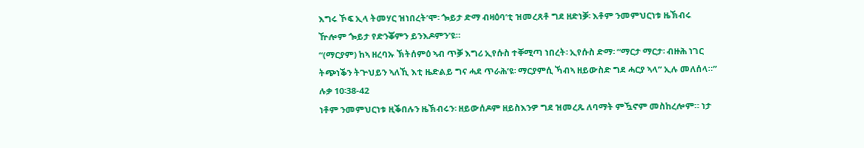እግሩ ኾፍ ኢላ ትመሃር ዝነበረት’ሞ፡ ጐይታ ድማ ብዛዕባ’ቲ ዝመረጸቶ ግደ ዘድነቓ፡ እቶም ንመምህርነቱ ዜኽብሩ ዅሎም ጐይታ የድንቖምን ይንእዶምን’ዩ።
“(ማርያም) ከኣ ዘረባኡ ኽትሰምዕ ኣብ ጥቓ እግሪ ኢየሱስ ተቐሚጣ ነበረት፡ ኢየሱስ ድማ፡ “ማርታ ማርታ፡ ብዙሕ ነገር ትጭነቕን ትጕህይን ኣለኺ እቲ ዜድልይ ግና ሓደ ጥራሕ’ዩ፡ ማርያምሲ ኻብኣ ዘይውስድ ግደ ሓርያ ኣላ” ኢሉ መለሰላ።” ሉቃ 10፡38-42
ነቶም ንመምህርነቱ ዚቕበሉን ዜኽብሩን፡ ዘይውሰዶም ዘይስእንዎ ግደ ዝመረጹ ለባማት ምዃኖም መስከረሎም። ነታ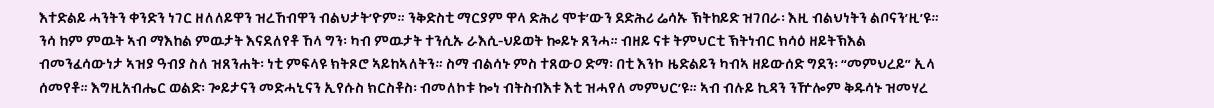እተድልይ ሓንትን ቀንድን ነገር ዘለለይዋን ዝረኸብዋን ብልህታት’ዮም። ንቅድስቲ ማርያም ዋላ ድሕሪ ሞቱ’ውን ደድሕሪ ሬሳኡ ኽትከይድ ዝገበራ፡ እዚ ብልህነትን ልቦናን’ዚ’ዩ። ንሳ ከም ምዉት ኣብ ማእከል ምዉታት እናደለየቶ ኸላ ግን፡ ካብ ምዉታት ተንሲኡ ራእሲ-ህይወት ኰይኑ ጸንሓ። ብዘይ ናቱ ትምህርቲ ኽትነብር ክሳዕ ዘይትኽእል ብመንፈሳውነታ ኣዝያ ዓብያ ስለ ዝጸንሐት፡ ነቲ ምፍላዩ ክትጾሮ ኣይከኣለትን። ስማ ብልሳኑ ምስ ተጸውዐ ድማ፡ በቲ እንኮ ዜድልይን ካብኣ ዘይውሰድ ግደን፡ “መምህረይ” ኢላ ሰመየቶ። እግዚአብሔር ወልድ፡ ጐይታናን መድሓኒናን ኢየሱስ ክርስቶስ፡ ብመለኮቱ ኰነ ብትስብእቱ እቲ ዝሓየለ መምህር’ዩ። ኣብ ብሉይ ኪዳን ንዅሎም ቅዱሳኑ ዝመሃረ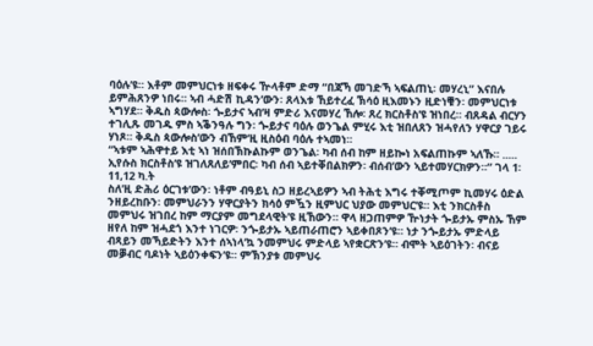ባዕሉ’ዩ። እቶም መምህርነቱ ዘፍቀሩ ዅላቶም ድማ “በጃኻ መገድኻ ኣፍልጠኒ፡ መሃረኒ” እናበሉ ይምሕጸንዎ ነበሩ። ኣብ ሓድሽ ኪዳን’ውን፡ ጸላእቱ ኸይተረፈ ኽሳዕ ዚእመኑን ዚድነቑን፡ መምህርነቱ ኣግሃደ። ቅዱስ ጳውሎስ፡ ጐይታና ኣብ’ዛ ምድሪ እናመሃረ ኸሎ፡ ጸረ ክርስቶስ’ዩ ዝነበረ። ብጸዳል ብርሃን ተገሊጹ መገዱ ምስ ኣቕንዓሉ ግን፡ ጐይታና ባዕሉ ወንጌል ምሂሩ እቲ ዝበለጸን ዝሓየለን ሃዋርያ ገይሩ ሃነጾ። ቅዱስ ጳውሎስ’ውን ብኸም’ዚ ዚስዕብ ባዕሉ ተኣመነ።
“ኣቱም ኣሕዋተይ እቲ ኣነ ዝሰበኽኩልኩም ወንጌል፡ ካብ ሰብ ከም ዘይኰነ አፍልጠኩም ኣለኹ። ..... ኢየሱስ ክርስቶስ’ዩ ዝገለጸለይ’ምበር፡ ካብ ሰብ ኣይተቐበልክዎን፡ ብሰብ’ውን ኣይተመሃርክዎን።” ገላ 1፡11,12 ካ.ት
ስለ’ዚ ድሕሪ ዕርገቱ’ውን፡ ነቶም ብዓይኒ ስጋ ዘይረኣይዎን ኣብ ትሕቲ እግሩ ተቐሚጦም ኪመሃሩ ዕድል ንዘይረከቡን፡ መምህራንን ሃዋርያትን ክሳዕ ምዃን ዚምህር ህያው መምህር’ዩ። እቲ ንክርስቶስ መምህሩ ዝገበረ ከም ማርያም መግደላዊት’ዩ ዚኸውን። ዋላ ዘጋጠምዎ ዅነታት ጐይታኡ ምስኡ ኸም ዘየለ ከም ዝሓደጎ እንተ ነገርዎ፡ ንጐይታኡ ኣይጠራጠሮን ኣይቀበጾን’ዩ። ነታ ንጐይታኡ ምድላይ ብጻይን መኻይድትን እንተ ሰኣነላ’ኳ ንመምህሩ ምድላይ ኣየቋርጽን’ዩ። ብሞት ኣይዕገትን፡ ብናይ መቓብር ባዶነት ኣይዕንቀፍን’ዩ። ምኽንያቱ መምህሩ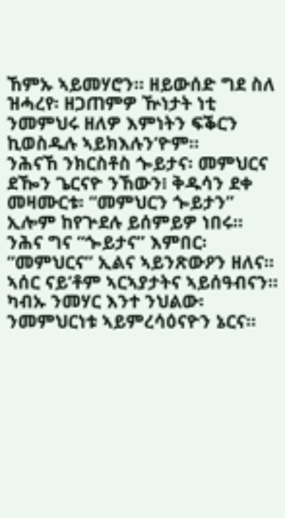ኸምኡ ኣይመሃሮን። ዘይውሰድ ግደ ስለ ዝሓረየ፡ ዘጋጠምዎ ዅነታት ነቲ ንመምህሩ ዘለዎ እምነትን ፍቕርን ኪወስዱሉ ኣይክእሉን’ዮም።
ንሕናኸ ንክርስቶስ ጐይታና፡ መምህርና ደዀን ጌርናዮ ንኸውን፧ ቅዱሳን ደቀ መዛሙርቱ፡ “መምህርን ጐይታን” ኢሎም ከየጕደሉ ይሰምይዎ ነበሩ። ንሕና ግና “ጐይታና” እምበር፡ “መምህርና” ኢልና ኣይንጽውዖን ዘለና። ኣሰር ናይ’ቶም ኣርኣያታትና ኣይሰዓብናን። ካብኡ ንመሃር እንተ ንህልው፡ ንመምህርነቱ ኣይምረሳዕናዮን ኔርና።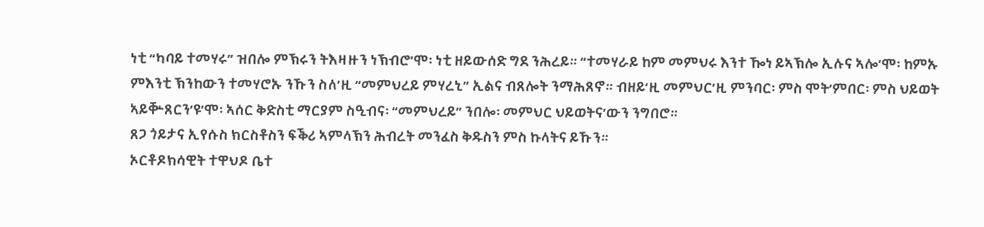ነቲ “ካባይ ተመሃሩ” ዝበሎ ምኽሩን ትእዛዙን ነኽብሮ’ሞ፡ ነቲ ዘይውሰድ ግደ ንሕረይ። “ተመሃራይ ከም መምህሩ እንተ ዀነ ይኣኽሎ ኢሉና ኣሎ’ሞ፡ ከምኡ ምእንቲ ኽንከውን ተመሃሮኡ ንኹን ስለ’ዚ “መምህረይ ምሃረኒ” ኢልና ብጸሎት ንማሕጸኖ። ብዘይ’ዚ መምህር’ዚ ምንባር፡ ምስ ሞት’ምበር፡ ምስ ህይወት ኣይቝጸርን’ዩ’ሞ፡ ኣሰር ቅድስቲ ማርያም ስዒብና፡ “መምህረይ” ንበሎ፡ መምህር ህይወትና’ውን ንግበሮ።
ጸጋ ጎይታና ኢየሱስ ክርስቶስን ፍቕሪ ኣምላኽን ሕብረት መንፈስ ቅዱስን ምስ ኩላትና ይኹን።
ኦርቶዶክሳዊት ተዋህዶ ቤተ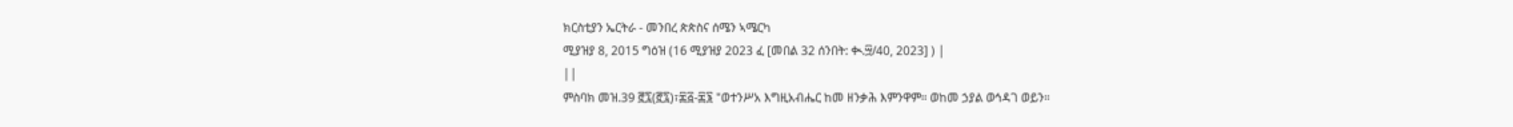ክርስቲያን ኤርትራ - መንበረ ጵጵስና ሰሜን ኣሜርካ
ሚያዝያ 8, 2015 ግዕዝ (16 ሚያዝያ 2023 ፈ [መበል 32 ሰንበት: ቊ.፵/40, 2023] ) |
||
ምስባክ መዝ.39 ፸፯(፸፯)፣፷፭-፷፮ "ወተንሥአ እግዚአብሔር ከመ ዘንቃሕ እምንዋም። ወከመ ኃያል ወኅዳገ ወይን።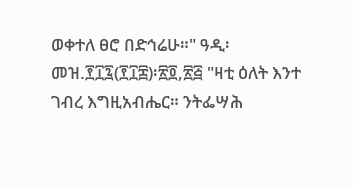ወቀተለ ፀሮ በድኅሬሁ።" ዓዲ፡ መዝ.፻፲፯(፻፲፰)፡፳፬,፳፭ "ዛቲ ዕለት እንተ ገብረ እግዚአብሔር። ንትፌሣሕ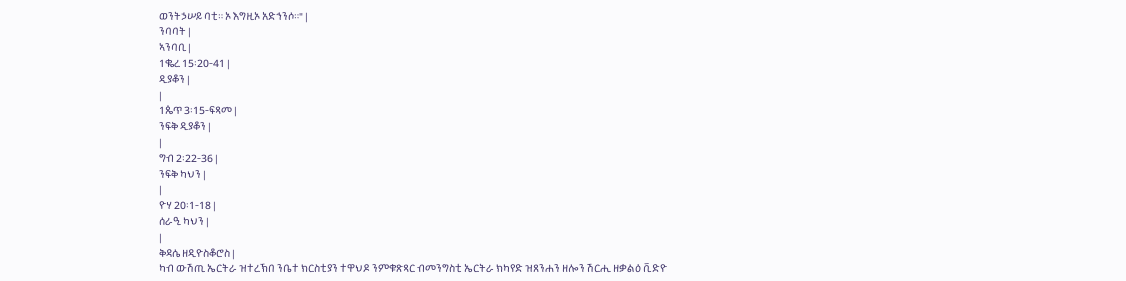ወንትኃሠይ ባቲ። ኦ እግዚኦ አድኅንሶ።" |
ንባባት |
ኣንባቢ |
1ቈረ 15፡20-41 |
ዲያቆን |
|
1ጴጥ 3፡15-ፍጻመ |
ንፍቅ ዲያቆን |
|
ግብ 2፡22-36 |
ንፍቅ ካህን |
|
ዮሃ 20፡1-18 |
ሰራዒ ካህን |
|
ቅዳሴ ዘዲዮስቆሮስ |
ካብ ውሽጢ ኤርትራ ዝተረኽበ ንቤተ ክርስቲያን ተዋህዶ ንምቁጽጻር ብመንግስቲ ኤርትራ ክካየድ ዝጸንሐን ዘሎን ሽርሒ ዘቃልዕ ቪድዮ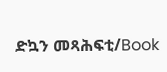ድኳን መጻሕፍቲ/Book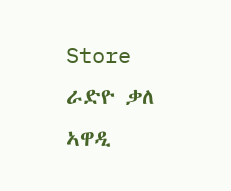Store
ራድዮ ቃለ ኣዋዲ